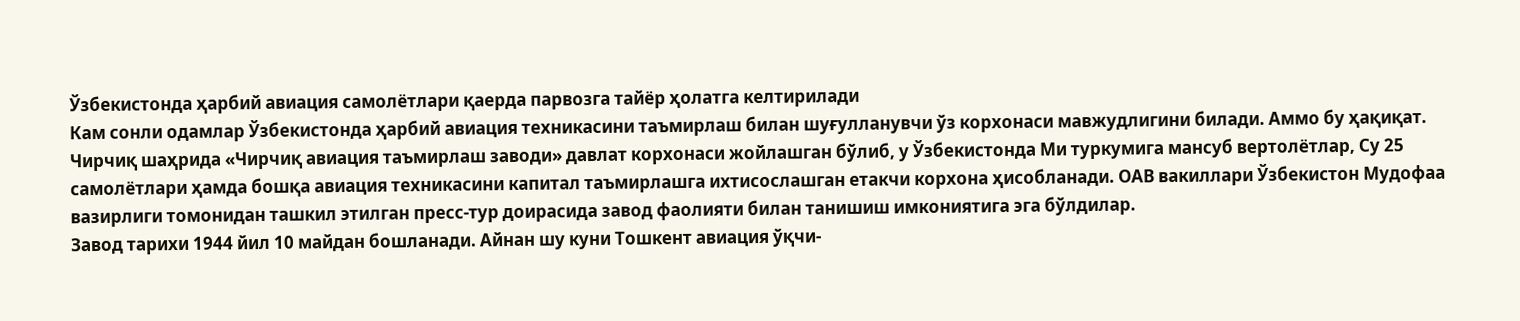Ўзбекистонда ҳарбий авиация самолётлари қаерда парвозга тайёр ҳолатга келтирилади
Кам сонли одамлар Ўзбекистонда ҳарбий авиация техникасини таъмирлаш билан шуғулланувчи ўз корхонаси мавжудлигини билади. Аммо бу ҳақиқат. Чирчиқ шаҳрида «Чирчиқ авиация таъмирлаш заводи» давлат корхонаси жойлашган бўлиб, у Ўзбекистонда Ми туркумига мансуб вертолётлар, Су 25 самолётлари ҳамда бошқа авиация техникасини капитал таъмирлашга ихтисослашган етакчи корхона ҳисобланади. ОАВ вакиллари Ўзбекистон Мудофаа вазирлиги томонидан ташкил этилган пресс-тур доирасида завод фаолияти билан танишиш имкониятига эга бўлдилар.
Завод тарихи 1944 йил 10 майдан бошланади. Айнан шу куни Тошкент авиация ўқчи-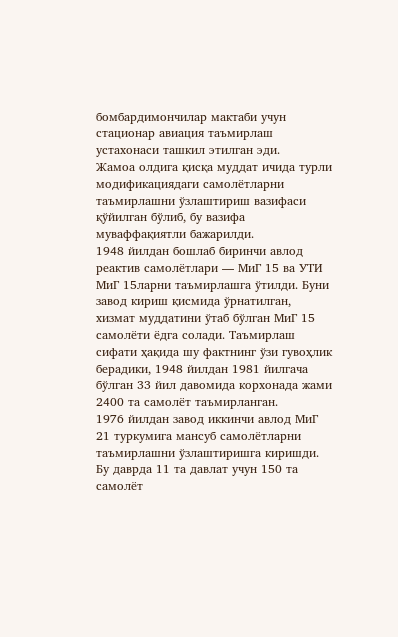бомбардимончилар мактаби учун стационар авиация таъмирлаш устахонаси ташкил этилган эди.
Жамоа олдига қисқа муддат ичида турли модификациядаги самолётларни таъмирлашни ўзлаштириш вазифаси қўйилган бўлиб, бу вазифа муваффақиятли бажарилди.
1948 йилдан бошлаб биринчи авлод реактив самолётлари — МиГ 15 ва УТИ МиГ 15ларни таъмирлашга ўтилди. Буни завод кириш қисмида ўрнатилган, хизмат муддатини ўтаб бўлган МиГ 15 самолёти ёдга солади. Таъмирлаш сифати ҳақида шу фактнинг ўзи гувоҳлик берадики, 1948 йилдан 1981 йилгача бўлган 33 йил давомида корхонада жами 2400 та самолёт таъмирланган.
1976 йилдан завод иккинчи авлод МиГ 21 туркумига мансуб самолётларни таъмирлашни ўзлаштиришга киришди. Бу даврда 11 та давлат учун 150 та самолёт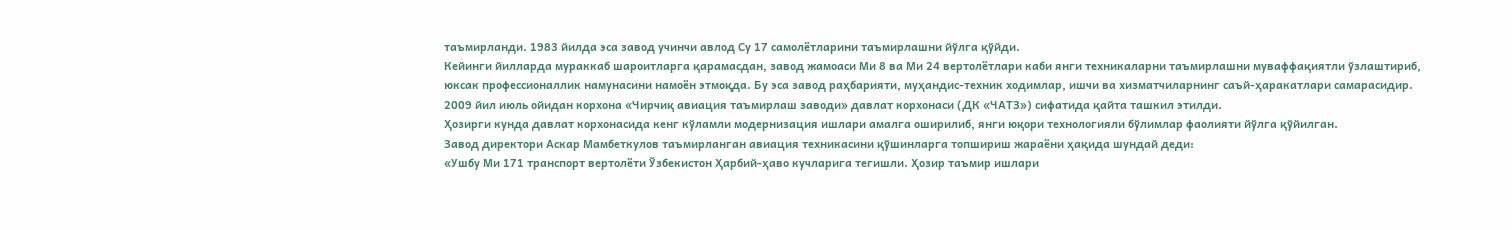таъмирланди. 1983 йилда эса завод учинчи авлод Су 17 самолётларини таъмирлашни йўлга қўйди.
Кейинги йилларда мураккаб шароитларга қарамасдан, завод жамоаси Ми 8 ва Ми 24 вертолётлари каби янги техникаларни таъмирлашни муваффақиятли ўзлаштириб, юксак профессионаллик намунасини намоён этмоқда. Бу эса завод раҳбарияти, муҳандис-техник ходимлар, ишчи ва хизматчиларнинг саъй-ҳаракатлари самарасидир.
2009 йил июль ойидан корхона «Чирчиқ авиация таъмирлаш заводи» давлат корхонаси (ДК «ЧАТЗ») сифатида қайта ташкил этилди.
Ҳозирги кунда давлат корхонасида кенг кўламли модернизация ишлари амалга оширилиб, янги юқори технологияли бўлимлар фаолияти йўлга қўйилган.
Завод директори Аскар Мамбеткулов таъмирланган авиация техникасини қўшинларга топшириш жараёни ҳақида шундай деди:
«Ушбу Ми 171 транспорт вертолёти Ўзбекистон Ҳарбий-ҳаво кучларига тегишли. Ҳозир таъмир ишлари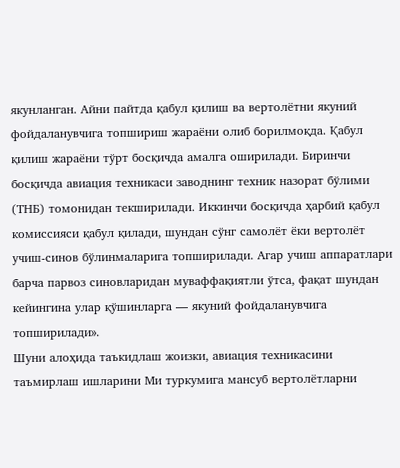якунланган. Айни пайтда қабул қилиш ва вертолётни якуний фойдаланувчига топшириш жараёни олиб борилмоқда. Қабул қилиш жараёни тўрт босқичда амалга оширилади. Биринчи босқичда авиация техникаси заводнинг техник назорат бўлими (ТНБ) томонидан текширилади. Иккинчи босқичда ҳарбий қабул комиссияси қабул қилади, шундан сўнг самолёт ёки вертолёт учиш-синов бўлинмаларига топширилади. Агар учиш аппаратлари барча парвоз синовларидан муваффақиятли ўтса, фақат шундан кейингина улар қўшинларга — якуний фойдаланувчига топширилади».
Шуни алоҳида таъкидлаш жоизки, авиация техникасини таъмирлаш ишларини Ми туркумига мансуб вертолётларни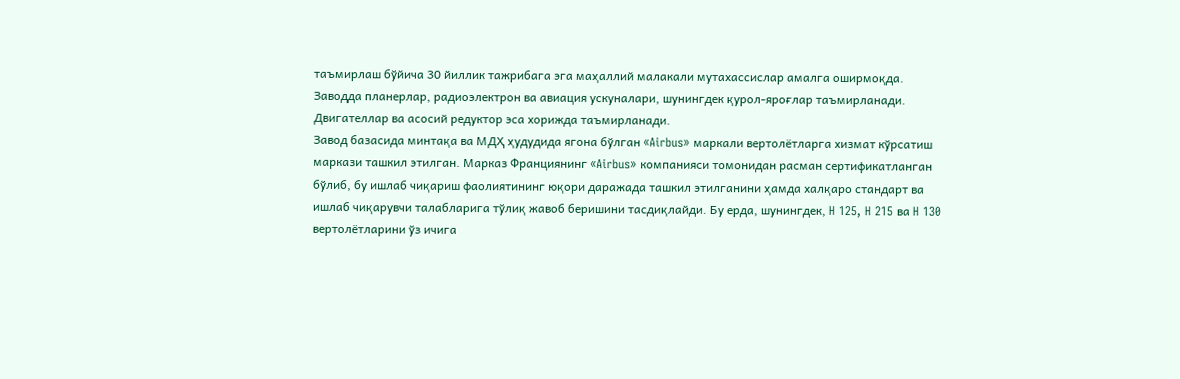таъмирлаш бўйича 30 йиллик тажрибага эга маҳаллий малакали мутахассислар амалга оширмоқда.
Заводда планерлар, радиоэлектрон ва авиация ускуналари, шунингдек қурол-яроғлар таъмирланади. Двигателлар ва асосий редуктор эса хорижда таъмирланади.
Завод базасида минтақа ва МДҲ ҳудудида ягона бўлган «Airbus» маркали вертолётларга хизмат кўрсатиш маркази ташкил этилган. Марказ Франциянинг «Airbus» компанияси томонидан расман сертификатланган бўлиб, бу ишлаб чиқариш фаолиятининг юқори даражада ташкил этилганини ҳамда халқаро стандарт ва ишлаб чиқарувчи талабларига тўлиқ жавоб беришини тасдиқлайди. Бу ерда, шунингдек, H 125, H 215 ва H 130 вертолётларини ўз ичига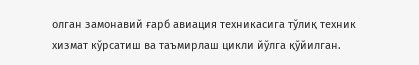олган замонавий ғарб авиация техникасига тўлиқ техник хизмат кўрсатиш ва таъмирлаш цикли йўлга қўйилган.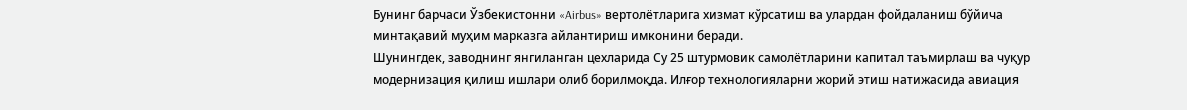Бунинг барчаси Ўзбекистонни «Airbus» вертолётларига хизмат кўрсатиш ва улардан фойдаланиш бўйича минтақавий муҳим марказга айлантириш имконини беради.
Шунингдек, заводнинг янгиланган цехларида Су 25 штурмовик самолётларини капитал таъмирлаш ва чуқур модернизация қилиш ишлари олиб борилмоқда. Илғор технологияларни жорий этиш натижасида авиация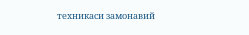техникаси замонавий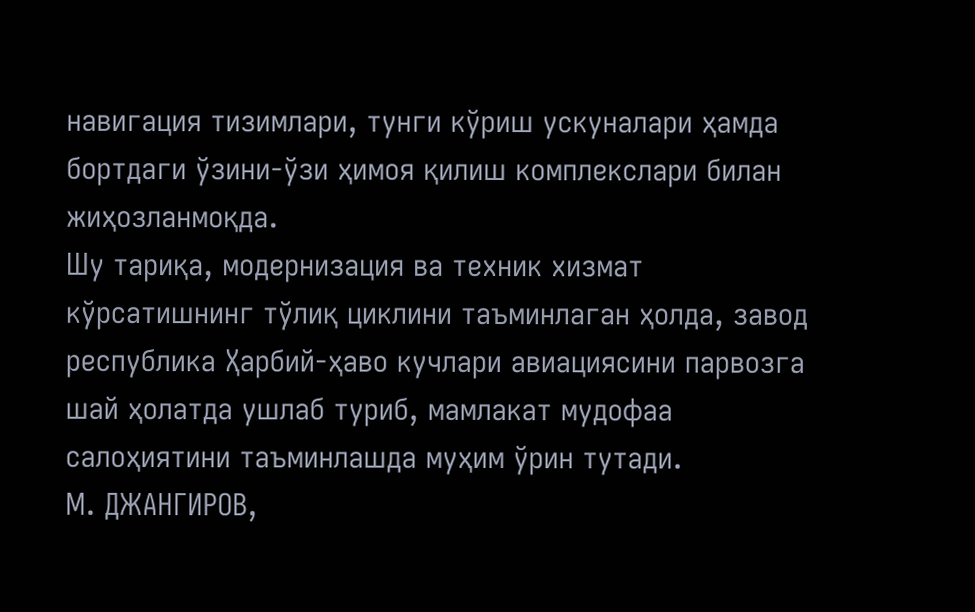навигация тизимлари, тунги кўриш ускуналари ҳамда бортдаги ўзини-ўзи ҳимоя қилиш комплекслари билан жиҳозланмоқда.
Шу тариқа, модернизация ва техник хизмат кўрсатишнинг тўлиқ циклини таъминлаган ҳолда, завод республика Ҳарбий-ҳаво кучлари авиациясини парвозга шай ҳолатда ушлаб туриб, мамлакат мудофаа салоҳиятини таъминлашда муҳим ўрин тутади.
М. ДЖАНГИРОВ,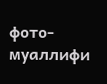фото-муаллифи